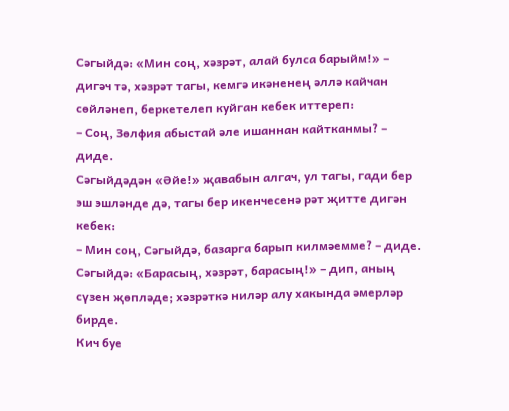Сәгыйдә: «Мин соң, хәзрәт, алай булса барыйм!» – дигәч тә, хәзрәт тагы, кемгә икәненең әллә кайчан сөйләнеп, беркетелеп куйган кебек иттереп:
– Соң, Зөлфия абыстай әле ишаннан кайтканмы? – диде.
Сәгыйдәдән «Әйе!» җавабын алгач, ул тагы, гади бер эш эшләнде дә, тагы бер икенчесенә рәт җитте дигән кебек:
– Мин соң, Сәгыйдә, базарга барып килмәемме? – диде.
Сәгыйдә: «Барасың, хәзрәт, барасың!» – дип, аның сүзен җөпләде; хәзрәткә ниләр алу хакында әмерләр бирде.
Кич буе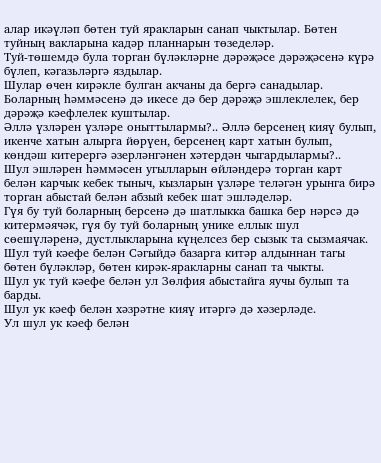алар икәүләп бөтен туй яракларын санап чыктылар. Бөтен туйның вакларына кадәр планнарын төзеделәр.
Туй-төшемдә була торган бүләкләрне дәрәҗәсе дәрәҗәсенә күрә бүлеп, кәгазьләргә яздылар.
Шулар өчен кирәкле булган акчаны да бергә санадылар.
Боларның һәммәсенә дә икесе дә бер дәрәҗә эшлеклелек, бер дәрәҗә кәефлелек куштылар.
Әллә үзләрен үзләре оныттылармы?.. Әллә берсенең кияү булып, икенче хатын алырга йөрүен, берсенең карт хатын булып, көндәш китерергә әзерләнгәнен хәтердән чыгардылармы?..
Шул эшләрен һәммәсен угылларын өйләндерә торган карт белән карчык кебек тыныч, кызларын үзләре теләгән урынга бирә торган абыстай белән абзый кебек шат эшләделәр.
Гүя бу туй боларның берсенә дә шатлыкка башка бер нәрсә дә китермәячәк, гүя бу туй боларның унике еллык шул сөешүләренә, дустлыкларына күңелсез бер сызык та сызмаячак.
Шул туй кәефе белән Сәгыйдә базарга китәр алдыннан тагы бөтен бүләкләр, бөтен кирәк-яракларны санап та чыкты.
Шул ук туй кәефе белән ул Зөлфия абыстайга яучы булып та барды.
Шул ук кәеф белән хәзрәтне кияү итәргә дә хәзерләде.
Ул шул ук кәеф белән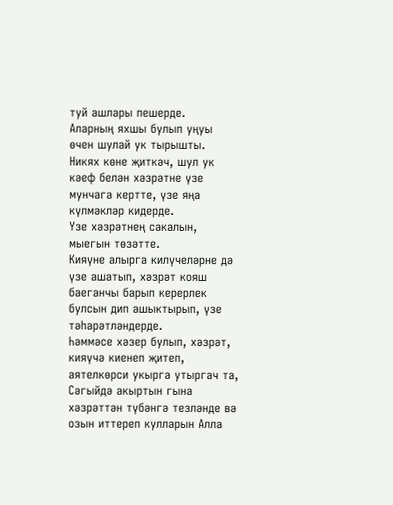туй ашлары пешерде.
Аларның яхшы булып уңуы өчен шулай ук тырышты.
Никях көне җиткәч, шул ук кәеф белән хәзрәтне үзе мунчага кертте, үзе яңа күлмәкләр кидерде.
Үзе хәзрәтнең сакалын, мыегын төзәтте.
Кияүне алырга килүчеләрне дә үзе ашатып, хәзрәт кояш баеганчы барып керерлек булсын дип ашыктырып, үзе тәһарәтләндерде.
Һәммәсе хәзер булып, хәзрәт, кияүчә киенеп җитеп, аятелкөрси укырга утыргач та, Сәгыйдә акыртын гына хәзрәттән түбәнгә тезләнде вә озын иттереп кулларын Алла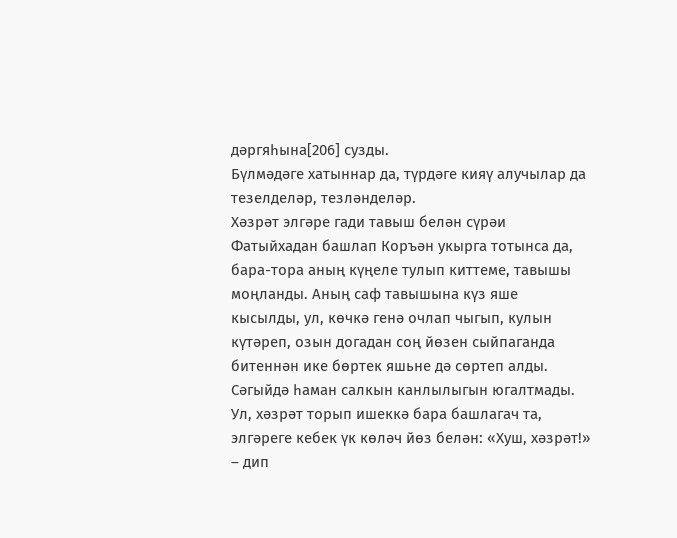дәргяһына[206] сузды.
Бүлмәдәге хатыннар да, түрдәге кияү алучылар да тезелделәр, тезләнделәр.
Хәзрәт элгәре гади тавыш белән сүрәи Фатыйхадан башлап Коръән укырга тотынса да, бара-тора аның күңеле тулып киттеме, тавышы моңланды. Аның саф тавышына күз яше кысылды, ул, көчкә генә очлап чыгып, кулын күтәреп, озын догадан соң йөзен сыйпаганда битеннән ике бөртек яшьне дә сөртеп алды.
Сәгыйдә һаман салкын канлылыгын югалтмады.
Ул, хәзрәт торып ишеккә бара башлагач та, элгәреге кебек үк көләч йөз белән: «Хуш, хәзрәт!» – дип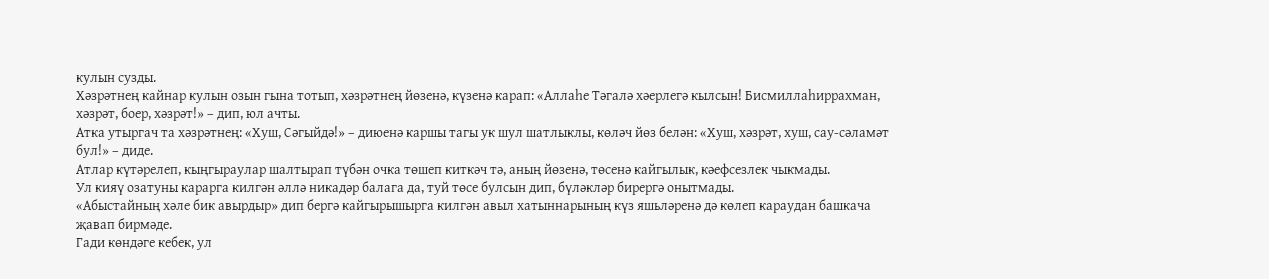кулын сузды.
Хәзрәтнең кайнар кулын озын гына тотып, хәзрәтнең йөзенә, күзенә карап: «Аллаһе Тәгалә хәерлегә кылсын! Бисмиллаһиррахман, хәзрәт, боер, хәзрәт!» – дип, юл ачты.
Атка утыргач та хәзрәтнең: «Хуш, Сәгыйдә!» – диюенә каршы тагы ук шул шатлыклы, көләч йөз белән: «Хуш, хәзрәт, хуш, сау-сәламәт бул!» – диде.
Атлар күтәрелеп, кыңгыраулар шалтырап түбән очка төшеп киткәч тә, аның йөзенә, төсенә кайгылык, кәефсезлек чыкмады.
Ул кияү озатуны карарга килгән әллә никадәр балага да, туй төсе булсын дип, бүләкләр бирергә онытмады.
«Абыстайның хәле бик авырдыр» дип бергә кайгырышырга килгән авыл хатыннарының күз яшьләренә дә көлеп караудан башкача җавап бирмәде.
Гади көндәге кебек, ул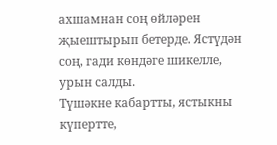ахшамнан соң өйләрен җыештырып бетерде. Ястүдән соң, гади көндәге шикелле, урын салды.
Түшәкне кабартты, ястыкны күпертте,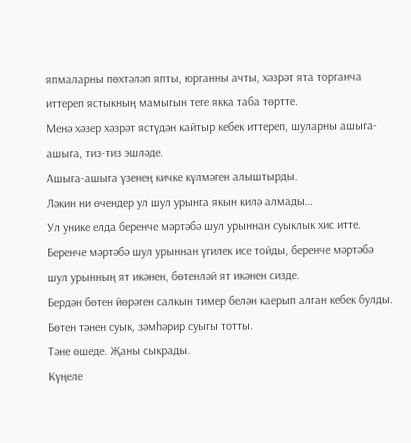япмаларны пөхтәләп япты, юрганны ачты, хәзрәт ята торганча иттереп ястыкның мамыгын теге якка таба төртте.
Менә хәзер хәзрәт ястүдән кайтыр кебек иттереп, шуларны ашыга-ашыга, тиз-тиз эшләде.
Ашыга-ашыга үзенең кичке күлмәген алыштырды.
Ләкин ни өчендер ул шул урынга якын килә алмады…
Ул унике елда беренче мәртәбә шул урыннан суыклык хис итте.
Беренче мәртәбә шул урыннан үгилек исе тойды, беренче мәртәбә шул урынның ят икәнен, бөтенләй ят икәнен сизде.
Бердән бөтен йөрәген салкын тимер белән каерып алган кебек булды. Бөтен тәнен суык, зәмһәрир суыгы тотты.
Тәне өшеде. Җаны сыкрады.
Күңеле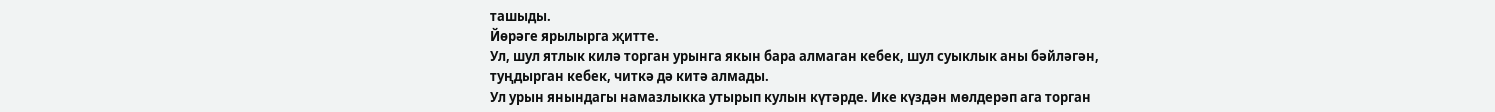ташыды.
Йөрәге ярылырга җитте.
Ул, шул ятлык килә торган урынга якын бара алмаган кебек, шул суыклык аны бәйләгән, туңдырган кебек, читкә дә китә алмады.
Ул урын янындагы намазлыкка утырып кулын күтәрде. Ике күздән мөлдерәп ага торган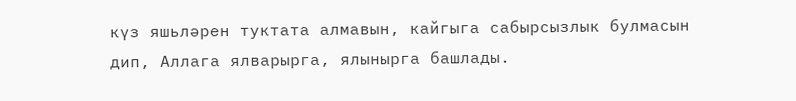күз яшьләрен туктата алмавын, кайгыга сабырсызлык булмасын дип, Аллага ялварырга, ялынырга башлады.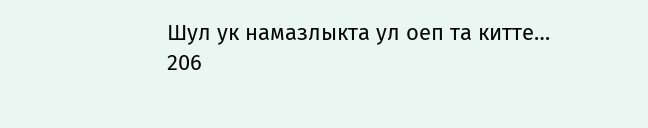Шул ук намазлыкта ул оеп та китте…
206